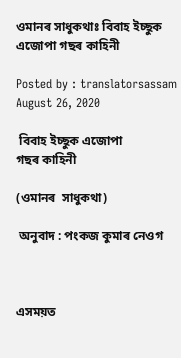ওমানৰ সাধুকথাঃ বিবাহ ইচ্ছুক এজোপা গছৰ কাহিনী

Posted by : translatorsassam
August 26, 2020

 বিবাহ ইচ্ছুক এজোপা
গছৰ কাহিনী

(ওমানৰ  সাধুকথা)

 অনুবাদ : পংকজ কুমাৰ নেওগ



এসময়ত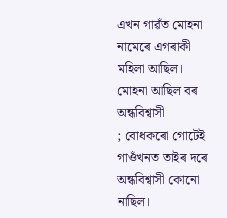এখন গাৱঁত মোহনা
নামেৰে এগৰাকী মহিলা আছিল। মোহনা আছিল বৰ অন্ধবিশ্বাসী
; বোধকৰো গোটেই গাওঁখনত তাইৰ দৰে অন্ধবিশ্বাসী কোনো নাছিল।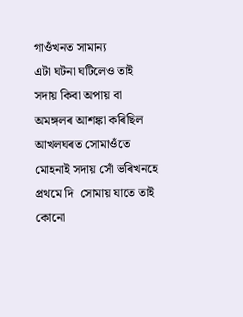গাওঁখনত সামান্য
এটা ঘটনা ঘটিলেও তাই সদায় কিবা অপায় বা অমঙ্গলৰ আশঙ্কা কৰিছিল
আখলঘৰত সোমাওঁতে মোহনাই সদায় সোঁ ভৰিখনহে প্ৰথমে দি  সোমায় যাতে তাই কোনো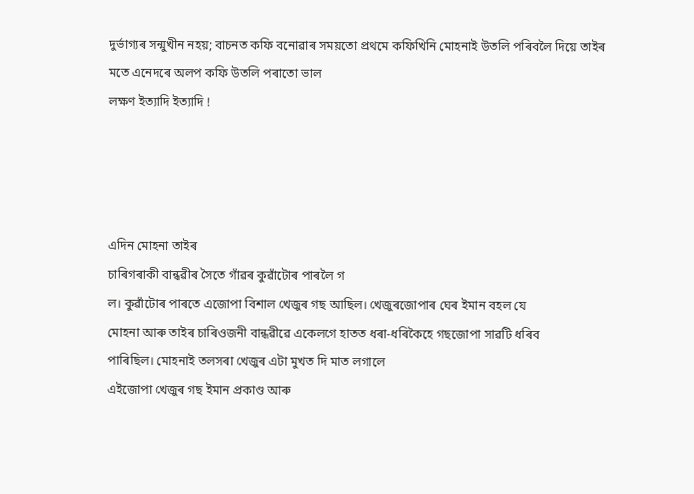দুৰ্ভাগ্যৰ সন্মুখীন নহয়; বাচনত কফি বনোৱাৰ সময়তো প্ৰথমে কফিখিনি মোহনাই উতলি পৰিবলৈ দিয়ে তাইৰ মতে এনেদৰে অলপ কফি উতলি পৰাতো ভাল
লক্ষণ ইত্যাদি ইত্যাদি !




এদিন মোহনা তাইৰ
চাৰিগৰাকী বান্ধৱীৰ সৈতে গাঁৱৰ কুৱাঁটোৰ পাৰলৈ গ
ল। কুৱাঁটোৰ পাৰতে এজোপা বিশাল খেজুৰ গছ আছিল। খেজুৰজোপাৰ ঘেৰ ইমান বহল যে
মোহনা আৰু তাইৰ চাৰিওজনী বান্ধৱীৱে একেলগে হাতত ধৰা-ধৰিকৈহে গছজোপা সাৱটি ধৰিব
পাৰিছিল। মোহনাই তলসৰা খেজুৰ এটা মুখত দি মাত লগালে
এইজোপা খেজুৰ গছ ইমান প্ৰকাণ্ড আৰু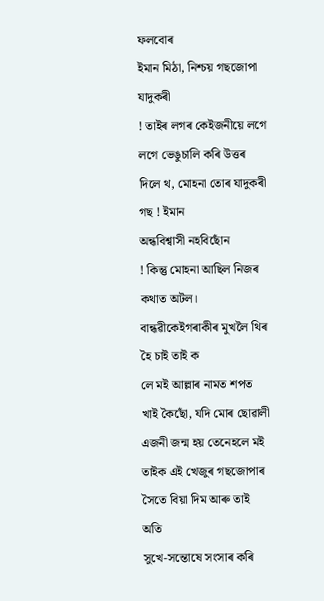ফলবোৰ
ইমান মিঠা, নিশ্চয় গছজোপা যাদুকৰী
! তাইৰ লগৰ কেইজনীয়ে লগে লগে ভেঙুচালি কৰি উত্তৰ দিলে থ, মোহনা তোৰ যাদুকৰী গছ ! ইমান
অন্ধবিশ্বাসী নহবিছোঁন
! কিন্তু মোহনা আছিল নিজৰ কথাত অটল।
বান্ধৱীকেইগৰাকীৰ মুখলৈ থিৰ হৈ চাই তাই ক
লে মই আল্লাৰ নামত শপত খাই কৈছোঁ, যদি মোৰ ছোৱালী
এজনী জন্ম হয় তেনেহলে মই তাইক এই খেজুৰ গছজোপাৰ সৈতে বিয়া দিম আৰু তাই অতি
সুখে-সন্তোষে সংসাৰ কৰি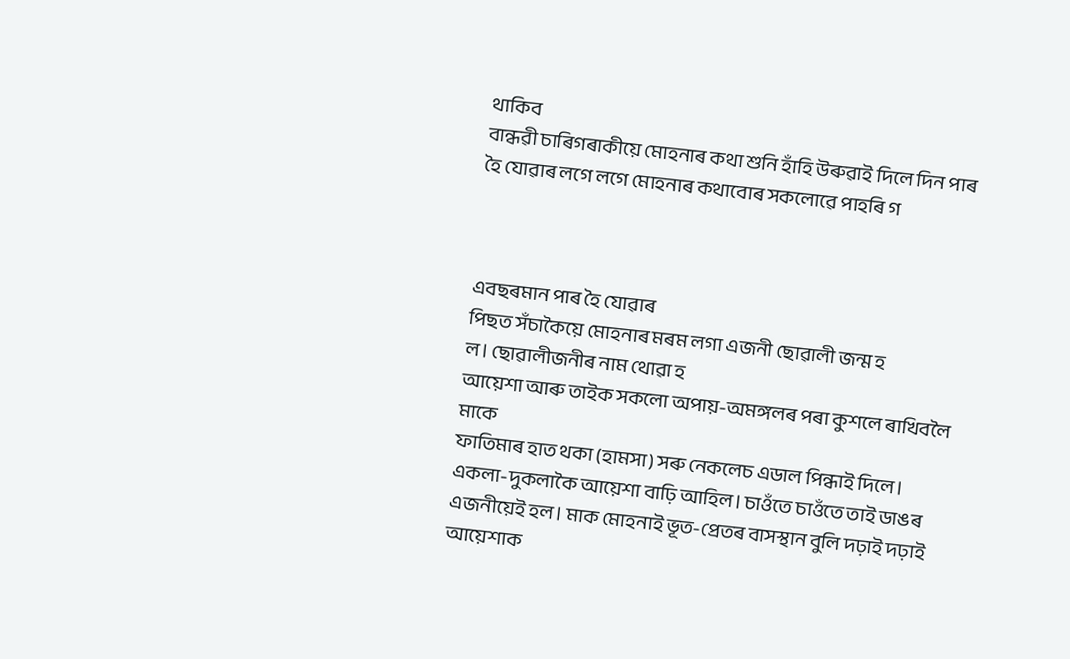থাকিব
বান্ধৱী চাৰিগৰাকীয়ে মোহনাৰ কথা শুনি হাঁহি উৰুৱাই দিলে দিন পাৰ হৈ যোৱাৰ লগে লগে মোহনাৰ কথাবোৰ সকলোৱে পাহৰি গ



এবছৰমান পাৰ হৈ যোৱাৰ
পিছত সঁচাকৈয়ে মোহনাৰ মৰম লগা এজনী ছোৱালী জন্ম হ
ল। ছোৱালীজনীৰ নাম থোৱা হ
আয়েশা আৰু তাইক সকলো অপায়-অমঙ্গলৰ পৰা কুশলে ৰাখিবলৈ মাকে
ফাতিমাৰ হাত থকা (হামসা) সৰু নেকলেচ এডাল পিন্ধাই দিলে।  একলা-দুকলাকৈ আয়েশা বাঢ়ি আহিল। চাওঁতে চাওঁতে তাই ডাঙৰ এজনীয়েই হল। মাক মোহনাই ভূত-প্ৰেতৰ বাসস্থান বুলি দঢ়াই দঢ়াই আয়েশাক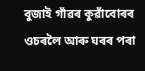বুজাই গাঁৱৰ কুৱাঁবোৰৰ ওচৰলৈ আৰু ঘৰৰ পৰা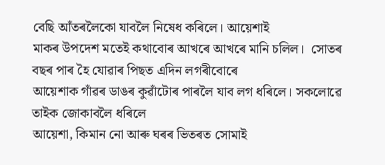বেছি আঁতৰলৈকো যাবলৈ নিষেধ কৰিলে। আয়েশাই
মাকৰ উপদেশ মতেই কথাবোৰ আখৰে আখৰে মানি চলিল।  সোতৰ বছৰ পাৰ হৈ যোৱাৰ পিছত এদিন লগৰীবোৰে
আয়েশাক গাঁৱৰ ডাঙৰ কুৱাঁটোৰ পাৰলৈ যাব লগ ধৰিলে। সকলোৱে তাইক জোকাবলৈ ধৰিলে
আয়েশা, কিমান নো আৰু ঘৰৰ ভিতৰত সোমাই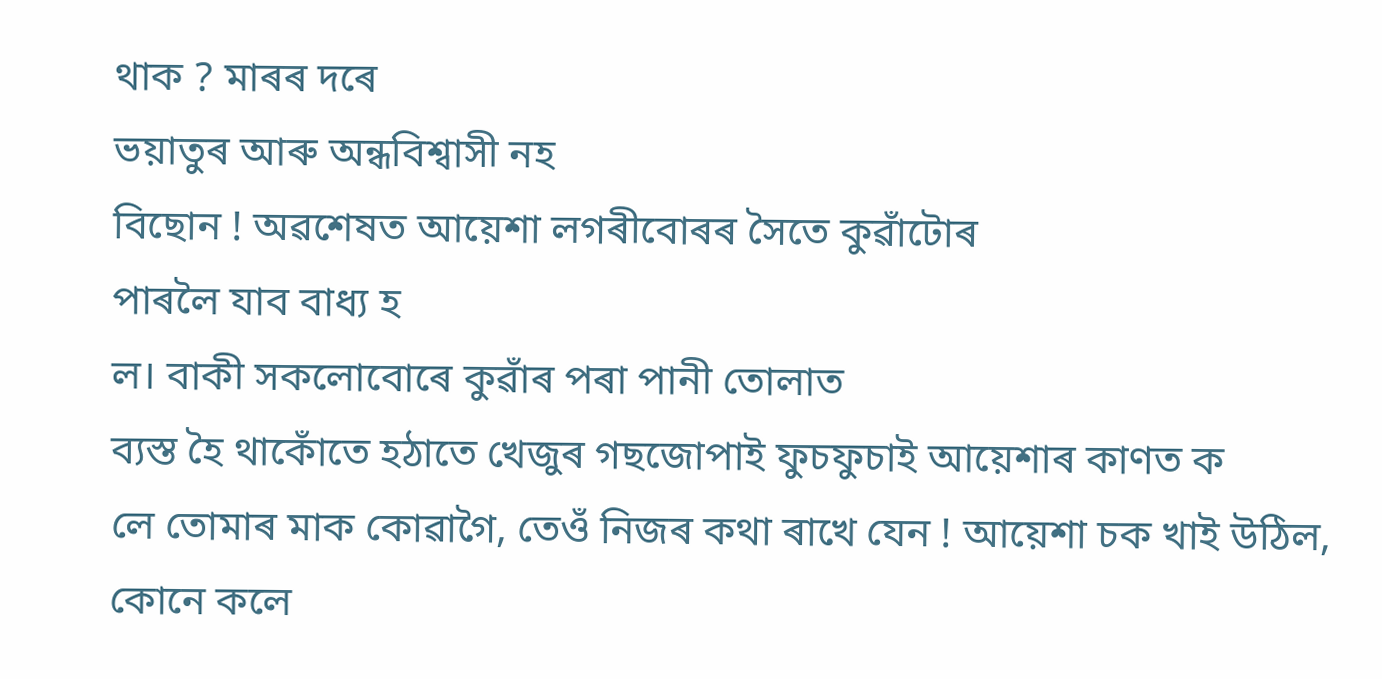থাক ? মাৰৰ দৰে
ভয়াতুৰ আৰু অন্ধবিশ্বাসী নহ
বিছোন ! অৱশেষত আয়েশা লগৰীবোৰৰ সৈতে কুৱাঁটোৰ
পাৰলৈ যাব বাধ্য হ
ল। বাকী সকলোবোৰে কুৱাঁৰ পৰা পানী তোলাত
ব্যস্ত হৈ থাকোঁতে হঠাতে খেজুৰ গছজোপাই ফুচফুচাই আয়েশাৰ কাণত ক
লে তোমাৰ মাক কোৱাগৈ, তেওঁ নিজৰ কথা ৰাখে যেন ! আয়েশা চক খাই উঠিল, কোনে কলে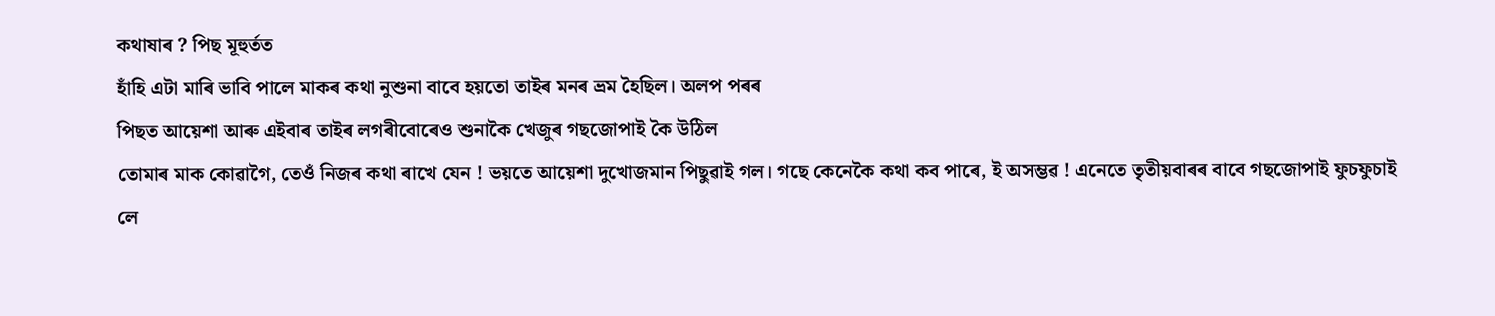কথাষাৰ ? পিছ মূহুৰ্তত
হাঁহি এটা মাৰি ভাবি পালে মাকৰ কথা নুশুনা বাবে হয়তো তাইৰ মনৰ ভ্ৰম হৈছিল। অলপ পৰৰ
পিছত আয়েশা আৰু এইবাৰ তাইৰ লগৰীবোৰেও শুনাকৈ খেজুৰ গছজোপাই কৈ উঠিল
তোমাৰ মাক কোৱাগৈ, তেওঁ নিজৰ কথা ৰাখে যেন ! ভয়তে আয়েশা দুখোজমান পিছুৱাই গল। গছে কেনেকৈ কথা কব পাৰে, ই অসম্ভৱ ! এনেতে তৃতীয়বাৰৰ বাবে গছজোপাই ফুচফুচাই
লে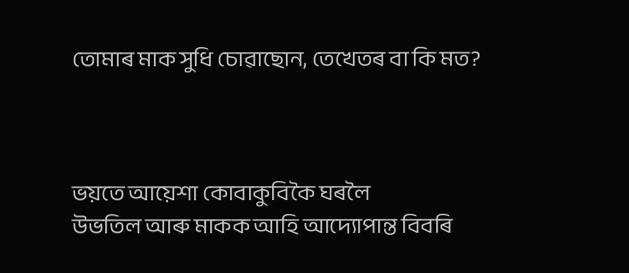তোমাৰ মাক সুধি চোৱাছোন, তেখেতৰ বা কি মত?



ভয়তে আয়েশা কোবাকুবিকৈ ঘৰলৈ
উভতিল আৰু মাকক আহি আদ্যোপান্ত বিবৰি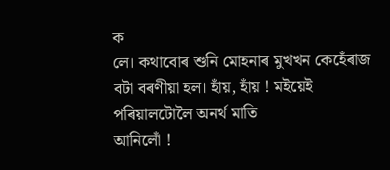ক
লে। কথাবোৰ শুনি মোহনাৰ মুখখন কেহেঁৰাজ বটা বৰণীয়া হল। হাঁয়, হাঁয় ! মইয়েই পৰিয়ালটোলৈ অনৰ্থ মাতি
আনিলোঁ !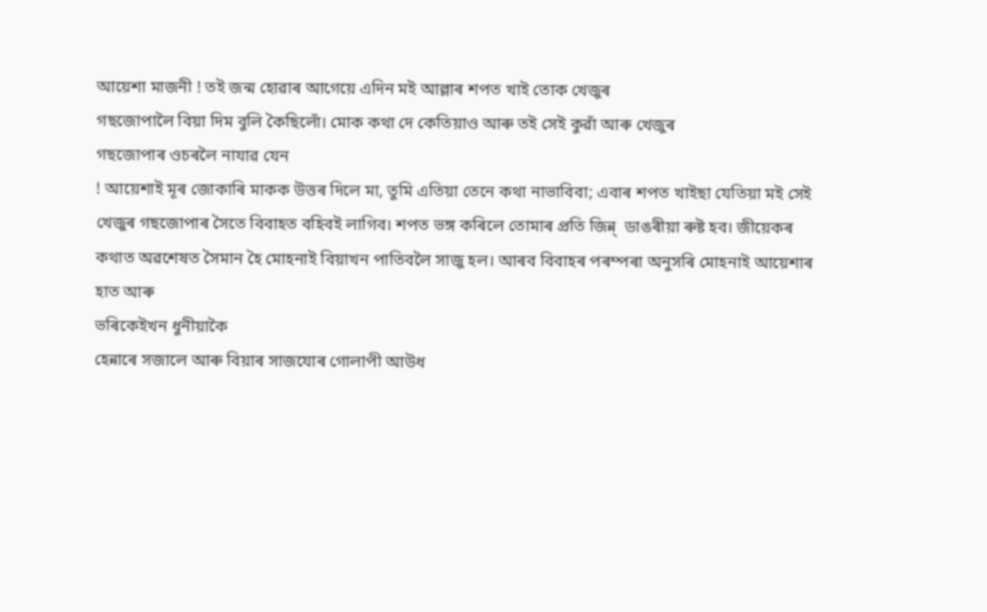আয়েশা মাজনী ! তই জন্ম হোৱাৰ আগেয়ে এদিন মই আল্লাৰ শপত খাই তোক খেজুৰ
গছজোপালৈ বিয়া দিম বুলি কৈছিলোঁ। মোক কথা দে কেতিয়াও আৰু তই সেই কুৱাঁ আৰু খেজুৰ
গছজোপাৰ ওচৰলৈ নাযাৱ যেন
! আয়েশাই মূৰ জোকাৰি মাকক উত্তৰ দিলে মা, তুমি এতিয়া তেনে কথা নাভাবিবা; এবাৰ শপত খাইছা যেতিয়া মই সেই খেজুৰ গছজোপাৰ সৈতে বিবাহত বহিবই লাগিব। শপত ভঙ্গ কৰিলে তোমাৰ প্ৰতি জিন্ন্  ডাঙৰীয়া ৰুষ্ট হব। জীয়েকৰ কথাত অৱশেষত সৈমান হৈ মোহনাই বিয়াখন পাতিবলৈ সাজু হল। আৰব বিবাহৰ পৰম্পৰা অনুসৰি মোহনাই আয়েশাৰ হাত আৰু
ভৰিকেইখন ধুনীয়াকৈ
হেন্নাৰে সজালে আৰু বিয়াৰ সাজযোৰ গোলাপী আউধ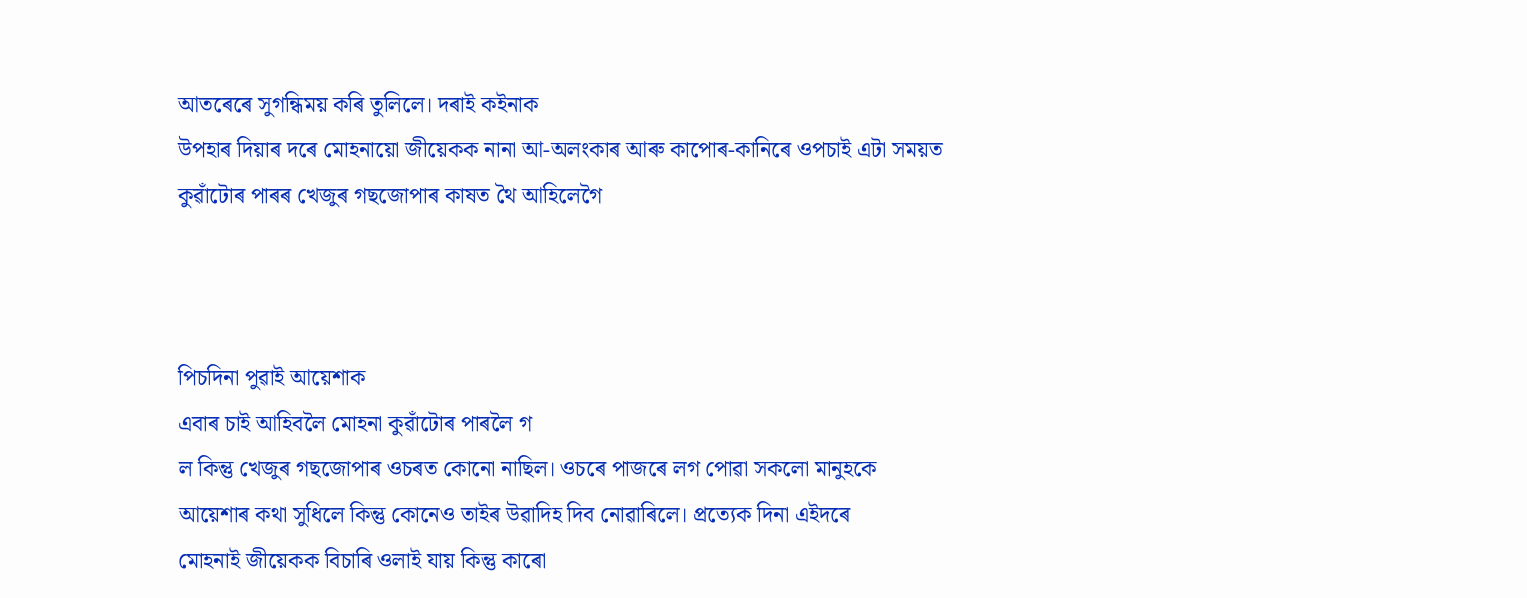আতৰেৰে সুগন্ধিময় কৰি তুলিলে। দৰাই কইনাক
উপহাৰ দিয়াৰ দৰে মোহনায়ো জীয়েকক নানা আ-অলংকাৰ আৰু কাপোৰ-কানিৰে ওপচাই এটা সময়ত
কুৱাঁটোৰ পাৰৰ খেজুৰ গছজোপাৰ কাষত থৈ আহিলেগৈ



পিচদিনা পুৱাই আয়েশাক
এবাৰ চাই আহিবলৈ মোহনা কুৱাঁটোৰ পাৰলৈ গ
ল কিন্তু খেজুৰ গছজোপাৰ ওচৰত কোনো নাছিল। ওচৰে পাজৰে লগ পোৱা সকলো মানুহকে
আয়েশাৰ কথা সুধিলে কিন্তু কোনেও তাইৰ উৱাদিহ দিব নোৱাৰিলে। প্ৰত্যেক দিনা এইদৰে
মোহনাই জীয়েকক বিচাৰি ওলাই যায় কিন্তু কাৰো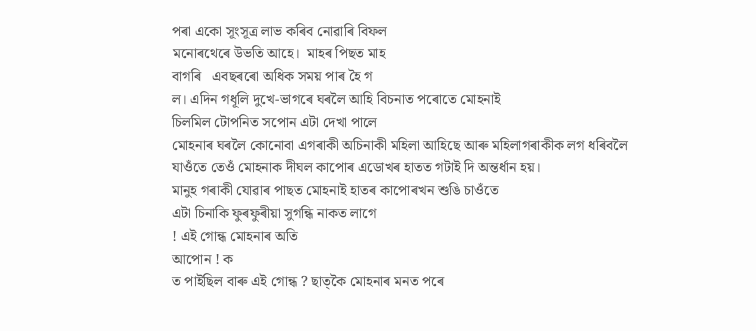পৰা একো সূংসূত্ৰ লাভ কৰিব নোৱাৰি বিফল
মনোৰথেৰে উভতি আহে।  মাহৰ পিছত মাহ
বাগৰি   এবছৰৰো অধিক সময় পাৰ হৈ গ
ল। এদিন গধূলি দুখে-ভাগৰে ঘৰলৈ আহি বিচনাত পৰোতে মোহনাই
চিলমিল টোপনিত সপোন এটা দেখা পালে
মোহনাৰ ঘৰলৈ কোনোবা এগৰাকী অচিনাকী মহিলা আহিছে আৰু মহিলাগৰাকীক লগ ধৰিবলৈ
যাওঁতে তেওঁ মোহনাক দীঘল কাপোৰ এডোখৰ হাতত গটাই দি অন্তৰ্ধান হয়।
মানুহ গৰাকী যোৱাৰ পাছত মোহনাই হাতৰ কাপোৰখন শুঙি চাওঁতে
এটা চিনাকি ফুৰফুৰীয়া সুগন্ধি নাকত লাগে
! এই গোন্ধ মোহনাৰ অতি
আপোন ! ক
ত পাইছিল বাৰু এই গোন্ধ ? ছাত্কৈ মোহনাৰ মনত পৰে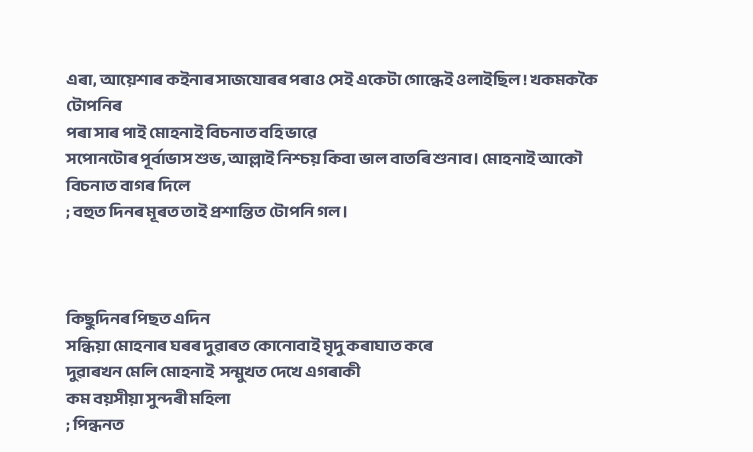এৰা, আয়েশাৰ কইনাৰ সাজযোৰৰ পৰাও সেই একেটা গোন্ধেই ওলাইছিল ! খকমককৈ টোপনিৰ
পৰা সাৰ পাই মোহনাই বিচনাত বহি ভাৱে
সপোনটোৰ পূৰ্বাভাস শুভ, আল্লাই নিশ্চয় কিবা ভাল বাতৰি শুনাব। মোহনাই আকৌ
বিচনাত বাগৰ দিলে
; বহুত দিনৰ মূৰত তাই প্ৰশান্তিত টোপনি গল।



কিছুদিনৰ পিছত এদিন
সন্ধিয়া মোহনাৰ ঘৰৰ দুৱাৰত কোনোবাই মৃদু কৰাঘাত কৰে
দুৱাৰখন মেলি মোহনাই  সন্মুখত দেখে এগৰাকী
কম বয়সীয়া সুন্দৰী মহিলা
; পিন্ধনত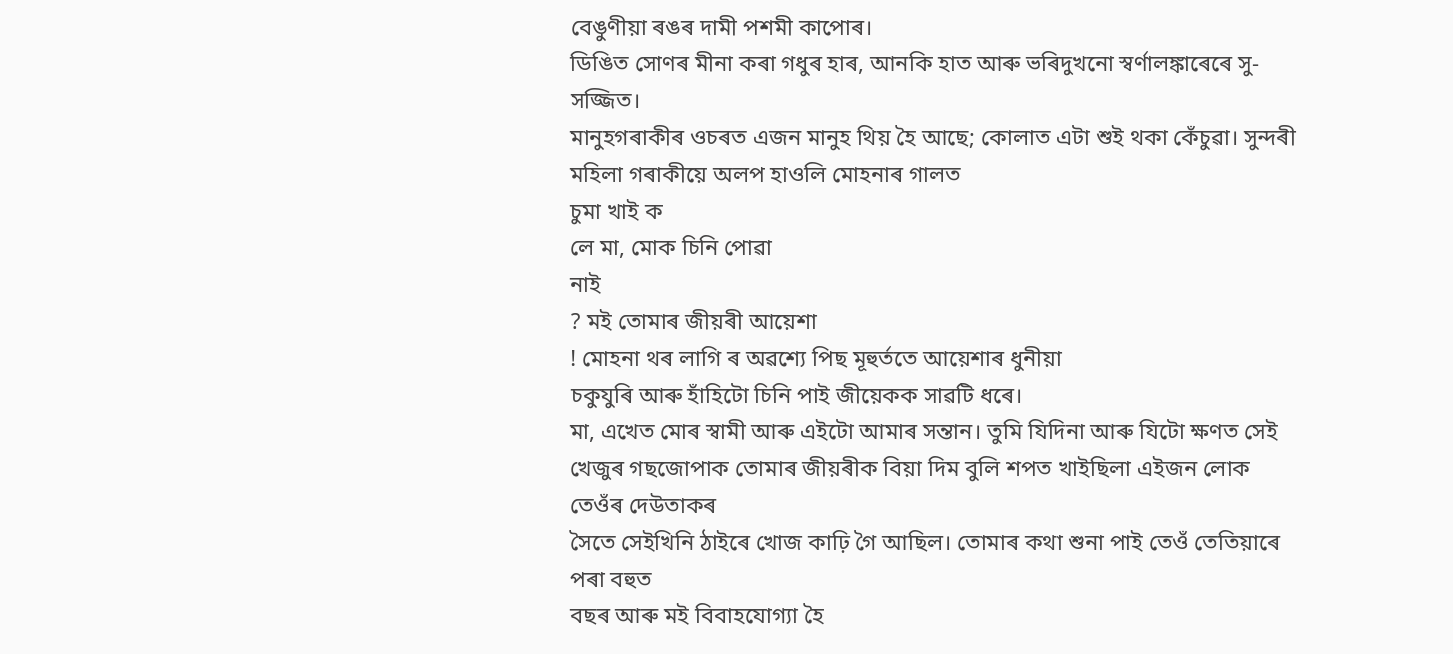বেঙুণীয়া ৰঙৰ দামী পশমী কাপোৰ।
ডিঙিত সোণৰ মীনা কৰা গধুৰ হাৰ, আনকি হাত আৰু ভৰিদুখনো স্বৰ্ণালঙ্কাৰেৰে সু-সজ্জিত।
মানুহগৰাকীৰ ওচৰত এজন মানুহ থিয় হৈ আছে; কোলাত এটা শুই থকা কেঁচুৱা। সুন্দৰী মহিলা গৰাকীয়ে অলপ হাওলি মোহনাৰ গালত
চুমা খাই ক
লে মা, মোক চিনি পোৱা
নাই
? মই তোমাৰ জীয়ৰী আয়েশা
! মোহনা থৰ লাগি ৰ অৱশ্যে পিছ মূহুৰ্ততে আয়েশাৰ ধুনীয়া
চকুযুৰি আৰু হাঁহিটো চিনি পাই জীয়েকক সাৱটি ধৰে।
মা, এখেত মোৰ স্বামী আৰু এইটো আমাৰ সন্তান। তুমি যিদিনা আৰু যিটো ক্ষণত সেই
খেজুৰ গছজোপাক তোমাৰ জীয়ৰীক বিয়া দিম বুলি শপত খাইছিলা এইজন লোক তেওঁৰ দেউতাকৰ
সৈতে সেইখিনি ঠাইৰে খোজ কাঢ়ি গৈ আছিল। তোমাৰ কথা শুনা পাই তেওঁ তেতিয়াৰে পৰা বহুত
বছৰ আৰু মই বিবাহযোগ্যা হৈ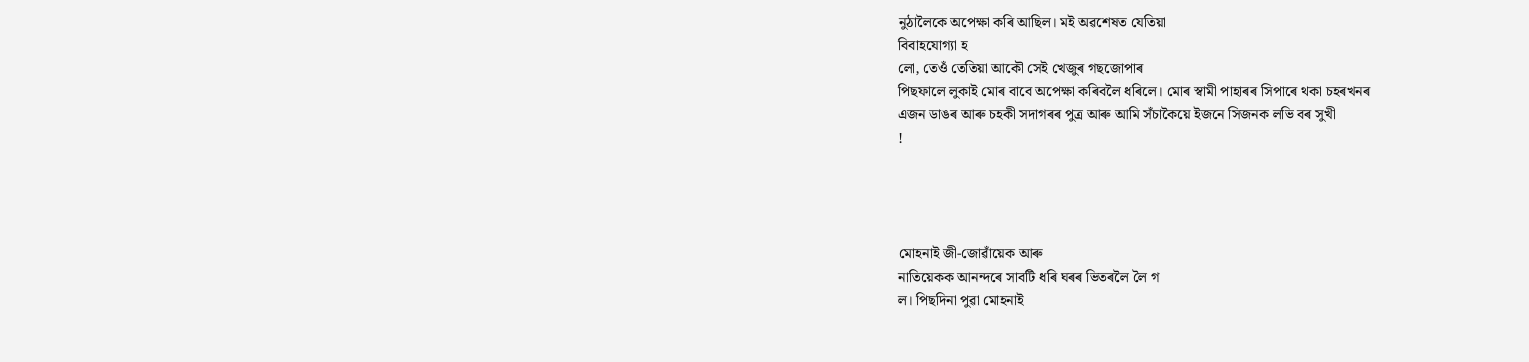নুঠালৈকে অপেক্ষা কৰি আছিল। মই অৱশেষত যেতিয়া
বিবাহযোগ্যা হ
লো, তেওঁ তেতিয়া আকৌ সেই খেজুৰ গছজোপাৰ
পিছফালে লুকাই মোৰ বাবে অপেক্ষা কৰিবলৈ ধৰিলে। মোৰ স্বামী পাহাৰৰ সিপাৰে থকা চহৰখনৰ
এজন ডাঙৰ আৰু চহকী সদাগৰৰ পুত্ৰ আৰু আমি সঁচাকৈয়ে ইজনে সিজনক লভি বৰ সুখী
!




মোহনাই জী-জোৱাঁয়েক আৰু
নাতিয়েকক আনন্দৰে সাবটি ধৰি ঘৰৰ ভিতৰলৈ লৈ গ
ল। পিছদিনা পুৱা মোহনাই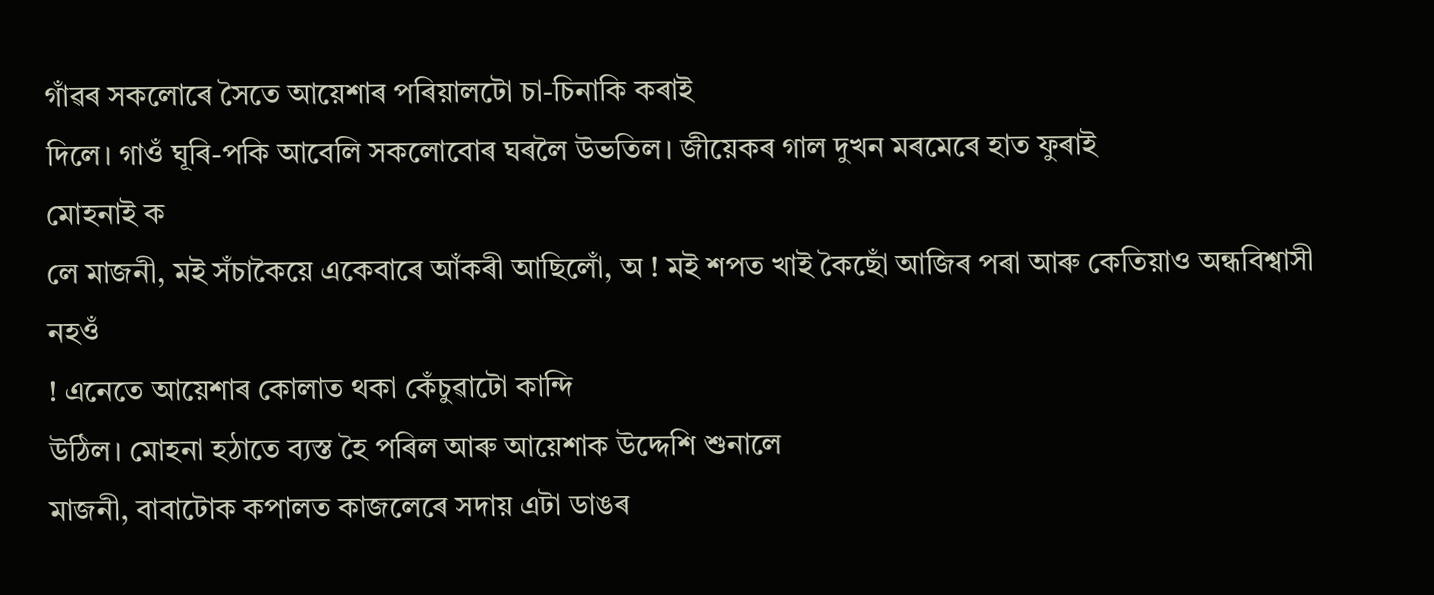গাঁৱৰ সকলোৰে সৈতে আয়েশাৰ পৰিয়ালটো চা-চিনাকি কৰাই
দিলে। গাওঁ ঘূৰি-পকি আবেলি সকলোবোৰ ঘৰলৈ উভতিল। জীয়েকৰ গাল দুখন মৰমেৰে হাত ফুৰাই
মোহনাই ক
লে মাজনী, মই সঁচাকৈয়ে একেবাৰে আঁকৰী আছিলোঁ, অ ! মই শপত খাই কৈছোঁ আজিৰ পৰা আৰু কেতিয়াও অন্ধবিশ্বাসী
নহওঁ
! এনেতে আয়েশাৰ কোলাত থকা কেঁচুৱাটো কান্দি
উঠিল। মোহনা হঠাতে ব্যস্ত হৈ পৰিল আৰু আয়েশাক উদ্দেশি শুনালে
মাজনী, বাবাটোক কপালত কাজলেৰে সদায় এটা ডাঙৰ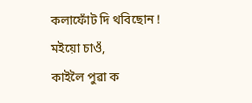কলাফোঁট দি থবিছোন ! মইয়ো চাওঁ,
কাইলৈ পুৱা ক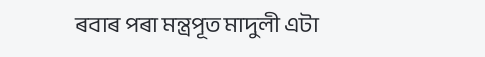ৰবাৰ পৰা মন্ত্ৰপূত মাদুলী এটা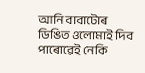আনি বাবাটোৰ
ডিঙিত ওলোমাই দিব পাৰোৱেই নেকি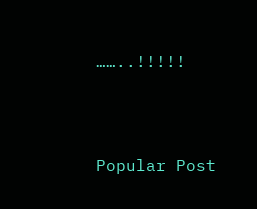……..!!!!!




Popular Post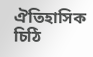ঐতিহাসিক চিঠি